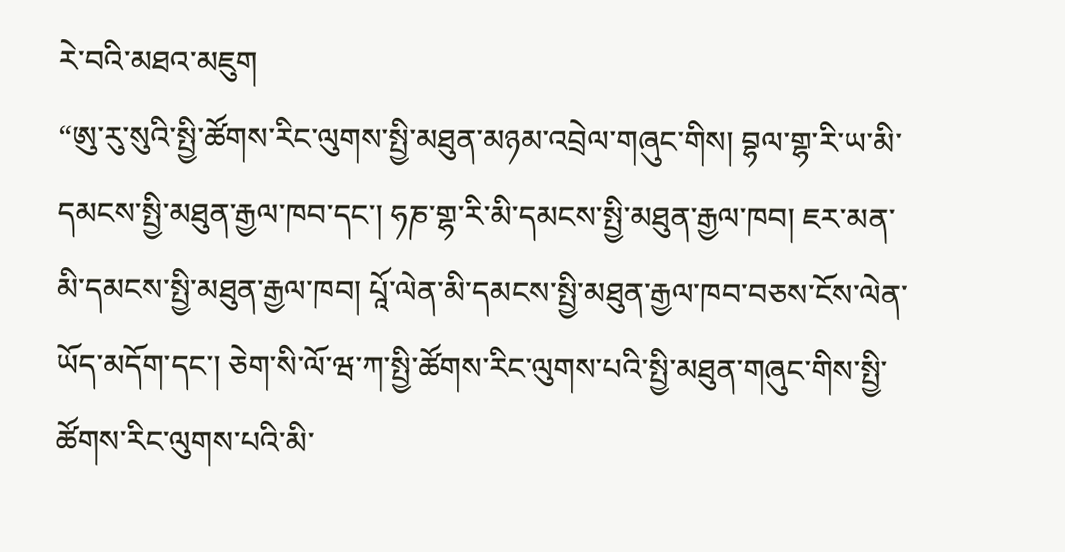རེ་བའི་མཐའ་མཇུག
“ཨུ་རུ་སུའི་སྤྱི་ཚོགས་རིང་ལུགས་སྤྱི་མཐུན་མཉམ་འབྲེལ་གཞུང་གིས། བྷལ་གྷ་རི་ཡ་མི་དམངས་སྤྱི་མཐུན་རྒྱལ་ཁབ་དང་། ཧཎ་གྷ་རི་མི་དམངས་སྤྱི་མཐུན་རྒྱལ་ཁབ། ཇར་མན་མི་དམངས་སྤྱི་མཐུན་རྒྱལ་ཁབ། པཱོ་ལེན་མི་དམངས་སྤྱི་མཐུན་རྒྱལ་ཁབ་བཅས་ངོས་ལེན་ཡོད་མདོག་དང་། ཅེག་སི་ལོ་ཝ་ཀ་སྤྱི་ཚོགས་རིང་ལུགས་པའི་སྤྱི་མཐུན་གཞུང་གིས་སྤྱི་ཚོགས་རིང་ལུགས་པའི་མི་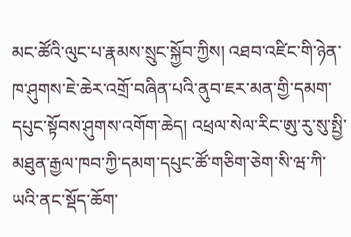མང་ཚོའི་ལུང་པ་རྣམས་སྲུང་སྐྱོབ་ཀྱིས། འཐབ་འཛིང་གི་ཉེན་ཁ་ཤུགས་ཇེ་ཆེར་འགྲོ་བཞིན་པའི་ནུབ་ཇར་མན་གྱི་དམག་དཔུང་སྟོབས་ཤུགས་འགོག་ཆེད། འཕྲལ་སེལ་རིང་ཨུ་རུ་སུ་སྤྱི་མཐུན་རྒྱལ་ཁབ་ཀྱི་དམག་དཔུང་ཚོ་གཅིག་ཅེག་སི་ཝ་ཀི་ཡའི་ནང་སྡོད་ཆོག་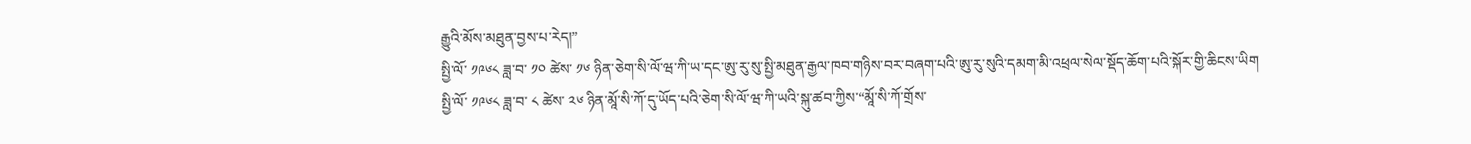རྒྱུའི་མོས་མཐུན་བྱས་པ་རེད།”
སྤྱི་ལོ་ ༡༩༦༨ ཟླ་བ་ ༡༠ ཚེས་ ༡༦ ཉིན་ཅེག་སི་ལོ་ཝ་ཀི་ཡ་དང་ཨུ་རུ་སུ་སྤྱི་མཐུན་རྒྱལ་ཁབ་གཉིས་བར་བཞག་པའི་ཨུ་རུ་སུའི་དམག་མི་འཕྲལ་སེལ་སྡོད་ཆོག་པའི་སྐོར་གྱི་ཆིངས་ཡིག
སྤྱི་ལོ་ ༡༩༦༨ ཟླ་བ་ ༨ ཚེས་ ༢༦ ཉིན་མཱོ་སི་ཀོ་དུ་ཡོད་པའི་ཅེག་སི་ལོ་ཝ་ཀི་ཡའི་སྐུ་ཚབ་ཀྱིས་“མཱོ་སི་ཀོ་གྲོས་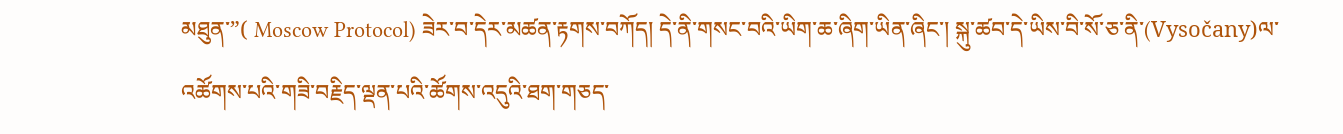མཐུན་”( Moscow Protocol) ཟེར་བ་དེར་མཚན་རྟགས་བཀོད། དེ་ནི་གསང་བའི་ཡིག་ཆ་ཞིག་ཡིན་ཞིང་། སྐུ་ཚབ་དེ་ཡིས་བི་སོ་ཅ་ནི་(Vysočany)ལ་འཚོགས་པའི་གཟི་བརྗིད་ལྡན་པའི་ཚོགས་འདུའི་ཐག་གཅད་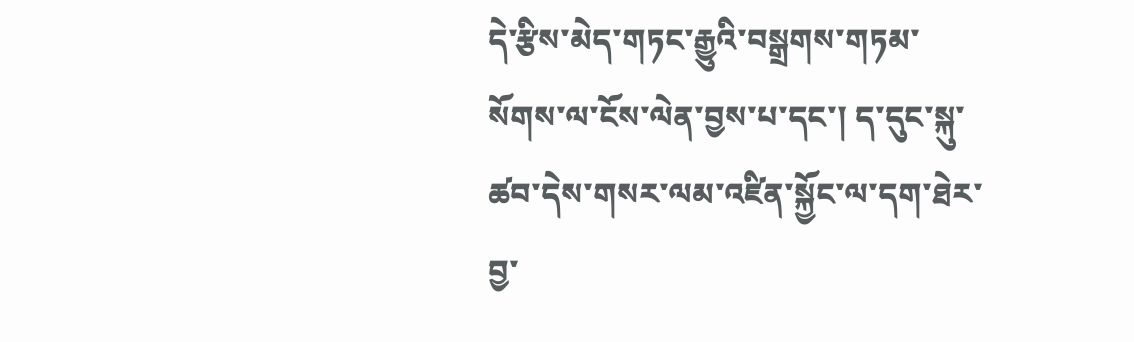དེ་རྩིས་མེད་གཏང་རྒྱུའི་བསྒྲགས་གཏམ་སོགས་ལ་ངོས་ལེན་བྱས་པ་དང་། ད་དུང་སྐུ་ཚབ་དེས་གསར་ལམ་འཛིན་སྐྱོང་ལ་དག་ཐེར་བྱ་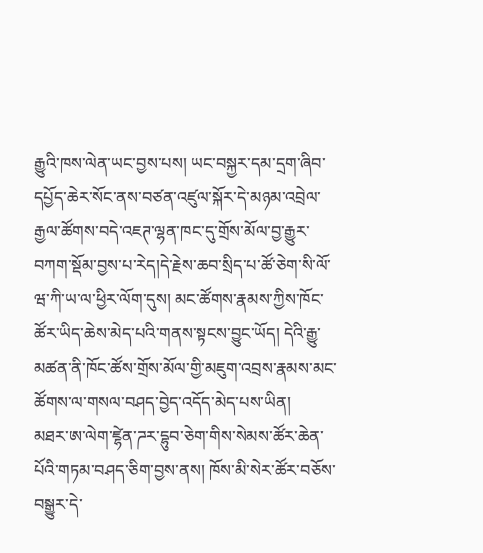རྒྱུའི་ཁས་ལེན་ཡང་བྱས་པས། ཡང་བསྐྱར་དམ་དྲག་ཞིབ་དཔྱོད་ཆེར་སོང་ནས་བཙན་འཛུལ་སྐོར་དེ་མཉམ་འབྲེལ་རྒྱལ་ཚོགས་བདེ་འཇཊ་ལྷན་ཁང་དུ་གྲོས་མོལ་བྱ་རྒྱུར་བཀག་སྡོམ་བྱས་པ་རེད།དེ་རྗེས་ཆབ་སྲིད་པ་ཚོ་ཅེག་སི་ལོ་ཝ་ཀི་ཡ་ལ་ཕྱིར་ལོག་དུས། མང་ཚོགས་རྣམས་ཀྱིས་ཁོང་ཚོར་ཡིད་ཆེས་མེད་པའི་གནས་སྟངས་བྱུང་ཡོད། དེའི་རྒྱུ་མཚན་ནི་ཁོང་ཚོས་གྲོས་མོལ་གྱི་མཇུག་འབྲས་རྣམས་མང་ཚོགས་ལ་གསལ་བཤད་བྱེད་འདོད་མེད་པས་ཡིན།
མཐར་ཨ་ལེག་ཛྷེན་ཌར་དྷུབ་ཅེག་གིས་སེམས་ཚོར་ཆེན་པོའི་གཏམ་བཤད་ཅིག་བྱས་ནས། ཁོས་མི་སེར་ཚོར་བཅོས་བསྒྱུར་དེ་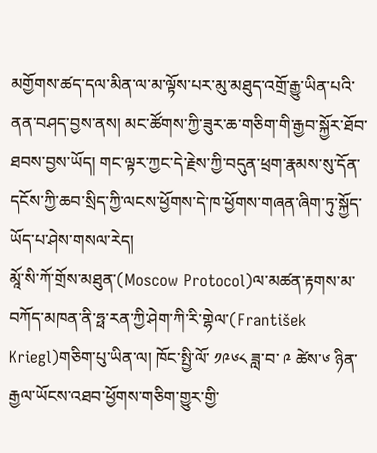མགྱོགས་ཚད་དལ་མིན་ལ་མ་ལྟོས་པར་མུ་མཐུད་འགྲོ་རྒྱུ་ཡིན་པའི་ནན་བཤད་བྱས་ནས། མང་ཚོགས་ཀྱི་ཟུར་ཆ་གཅིག་གི་རྒྱབ་སྐྱོར་ཐོབ་ཐབས་བྱས་ཡོད། གང་ལྟར་ཀྱང་དེ་རྗེས་ཀྱི་བདུན་ཕྲག་རྣམས་སུ་དོན་དངོས་ཀྱི་ཆབ་སྲིད་ཀྱི་ལངས་ཕྱོགས་དེ་ཁ་ཕྱོགས་གཞན་ཞིག་ཏུ་སྐྱོད་ཡོད་པ་ཤེས་གསལ་རེད།
མཱོ་སི་ཀོ་གྲོས་མཐུན་(Moscow Protocol)ལ་མཚན་རྟགས་མ་བཀོད་མཁན་ནི་ཧྥ་རན་ཀྱི་ཤེག་ཀི་རི་གྷེལ་(František Kriegl)གཅིག་པུ་ཡིན་ལ། ཁོང་སྤྱི་ལོ་ ༡༩༦༨ ཟླ་བ་ ༩ ཚེས་༦ ཉིན་རྒྱལ་ཡོངས་འཐབ་ཕྱོགས་གཅིག་གྱུར་གྱི་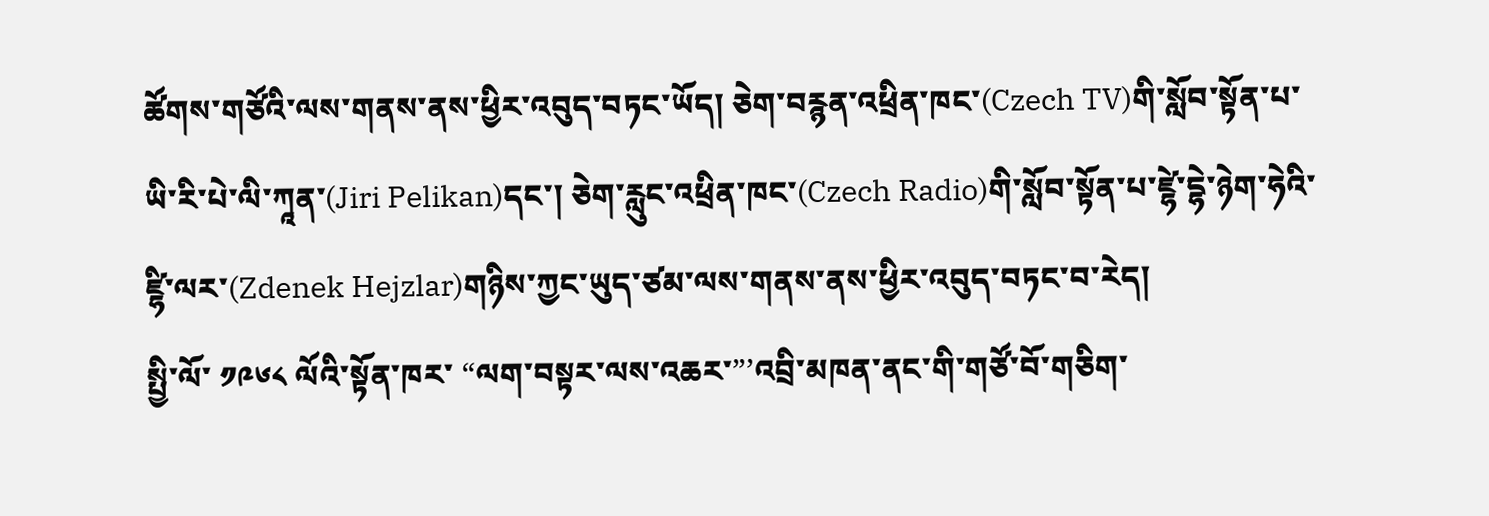ཚོགས་གཙོའི་ལས་གནས་ནས་ཕྱིར་འབུད་བཏང་ཡོད། ཅེག་བརྙན་འཕྲིན་ཁང་(Czech TV)གི་སློབ་སྟོན་པ་ཡི་རི་པེ་ལི་ཀཱན་(Jiri Pelikan)དང་། ཅེག་རླུང་འཕྲིན་ཁང་(Czech Radio)གི་སློབ་སྟོན་པ་ཛྷེ་དྷེ་ཉེག་ཧེའི་ཛྷི་ལར་(Zdenek Hejzlar)གཉིས་ཀྱང་ཡུད་ཙམ་ལས་གནས་ནས་ཕྱིར་འབུད་བཏང་བ་རེད།
སྤྱི་ལོ་ ༡༩༦༨ ལོའི་སྟོན་ཁར་ “ལག་བསྟར་ལས་འཆར་”’འབྲི་མཁན་ནང་གི་གཙོ་བོ་གཅིག་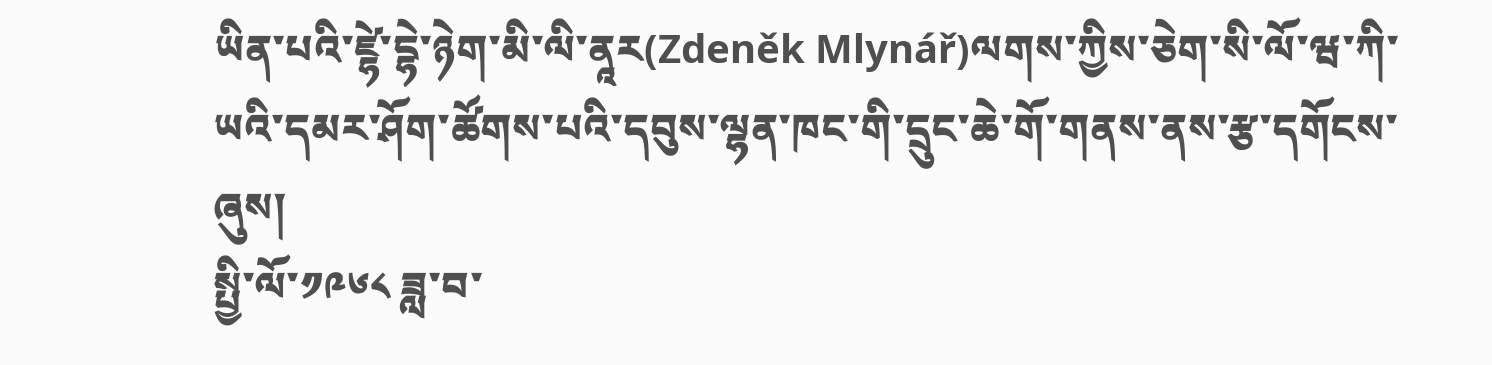ཡིན་པའི་ཛྷེ་དྷེ་ཉེག་མི་ལི་ནཱར(Zdeněk Mlynář)ལགས་ཀྱིས་ཅེག་སི་ལོ་ཝ་ཀི་ཡའི་དམར་ཤོག་ཚོགས་པའི་དབུས་ལྷན་ཁང་གི་དྲུང་ཆེ་གོ་གནས་ནས་རྩ་དགོངས་ཞུས།
སྤྱི་ལོ་༡༩༦༨ ཟླ་བ་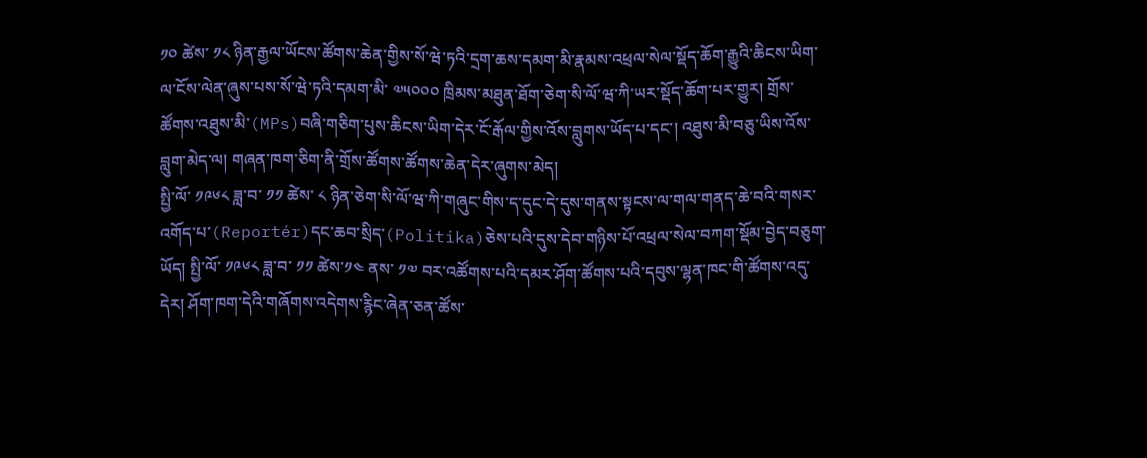༡༠ ཚེས་ ༡༨ ཉིན་རྒྱལ་ཡོངས་ཚོགས་ཆེན་གྱིས་སོ་ཝེ་ཏའི་དྲག་ཆས་དམག་མི་རྣམས་འཕྲལ་སེལ་སྡོད་ཆོག་རྒྱུའི་ཆིངས་ཡིག་ལ་ངོས་ལེན་ཞུས་པས་སོ་ཝེ་ཏའི་དམག་མི་ ༧༥༠༠༠ ཁྲིམས་མཐུན་ཐོག་ཅེག་སི་ལོ་ཝ་ཀི་ཡར་སྡོད་ཆོག་པར་གྱུར། གྲོས་ཚོགས་འཐུས་མི་(MPs)བཞི་གཅིག་པུས་ཆིངས་ཡིག་དེར་ངོ་རྒོལ་གྱིས་འོས་བླུགས་ཡོད་པ་དང་། འཐུས་མི་བཅུ་ཡིས་འོས་བླུག་མེད་ལ། གཞན་ཁག་ཅིག་ནི་གྲོས་ཚོགས་ཚོགས་ཆེན་དེར་ཞུགས་མེད།
སྤྱི་ལོ་ ༡༩༦༨ ཟླ་བ་ ༡༡ ཚེས་ ༨ ཉིན་ཅེག་སི་ལོ་ཝ་ཀི་གཞུང་གིས་ད་དུང་དེ་དུས་གནས་སྟངས་ལ་གལ་གནད་ཆེ་བའི་གསར་འགོད་པ་(Reportér)དང་ཆབ་སྲིད་(Politika)ཅེས་པའི་དུས་དེབ་གཉིས་པོ་འཕྲལ་སེལ་བཀག་སྡོམ་བྱེད་བཅུག་ཡོད། སྤྱི་ལོ་ ༡༩༦༨ ཟླ་བ་ ༡༡ ཚེས་༡༤ ནས་ ༡༧ བར་འཚོགས་པའི་དམར་ཤོག་ཚོགས་པའི་དབུས་ལྷན་ཁང་གི་ཚོགས་འདུ་དེར། ཤོག་ཁག་དེའི་གཞོགས་འདེགས་རྙིང་ཞེན་ཅན་ཚོས་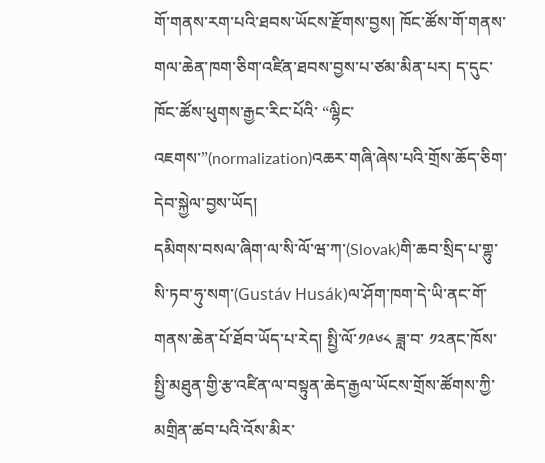གོ་གནས་རག་པའི་ཐབས་ཡོངས་རྫོགས་བྱས། ཁོང་ཚོས་གོ་གནས་གལ་ཆེན་ཁག་ཅིག་འཛིན་ཐབས་བྱས་པ་ཙམ་མིན་པར། ད་དུང་ཁོང་ཚོས་ཕུགས་རྒྱང་རིང་པོའི་ “ལྷིང་འཇགས་”(normalization)འཆར་གཞི་ཞེས་པའི་གྲོས་ཆོད་ཅིག་དེབ་སྐྱེལ་བྱས་ཡོད།
དམིགས་བསལ་ཞིག་ལ་སི་ལོ་ཝ་ཀ་(Slovak)གི་ཆབ་སྲིད་པ་གྷུ་སི་ཏབ་ཧུ་སག་(Gustáv Husák)ལ་ཤོག་ཁག་དེ་ཡི་ནང་གོ་གནས་ཆེན་པོ་ཐོབ་ཡོད་པ་རེད། སྤྱི་ལོ་༡༩༦༨ ཟླ་བ་ ༡༢ནང་ཁོས་སྤྱི་མཐུན་གྱི་རྩ་འཛིན་ལ་བསྟུན་ཆེད་རྒྱལ་ཡོངས་གྲོས་ཚོགས་ཀྱི་མགྲིན་ཚབ་པའི་འོས་མིར་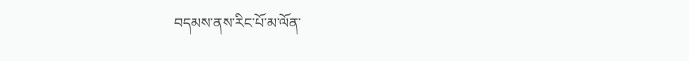བདམས་ནས་རིང་པོ་མ་ལོན་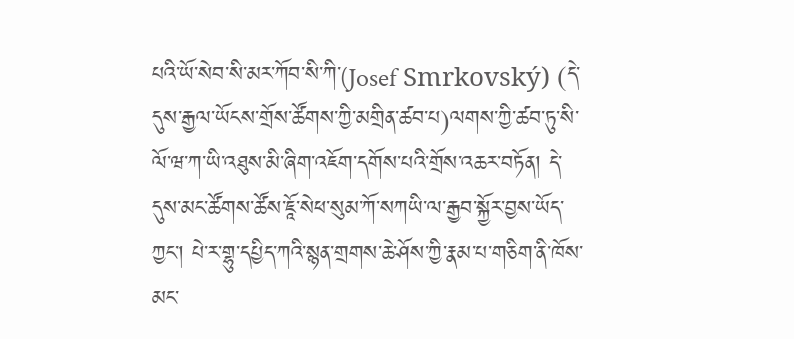པའི་ཡོ་སེབ་སི་མར་ཀོབ་སི་ཀི་(Josef Smrkovský) (དེ་དུས་རྒྱལ་ཡོངས་གྲོས་ཚོགས་ཀྱི་མགྲིན་ཚབ་པ)ལགས་ཀྱི་ཚབ་ཏུ་སི་ལོ་ཝ་ཀ་ཡི་འཐུས་མི་ཞིག་འཇོག་དགོས་པའི་གྲོས་འཆར་བཏོན། དེ་དུས་མང་ཚོགས་ཚོས་ཇཱོ་སེཕ་སུམ་ཀོ་སཀཡི་ལ་རྒྱབ་སྐྱོར་བྱས་ཡོད་ཀྱང་། པེ་ར་གྷུ་དཔྱིད་ཀའི་སྙན་གྲགས་ཆེ་ཤོས་ཀྱི་རྣམ་པ་གཅིག་ནི་ཁོས་མང་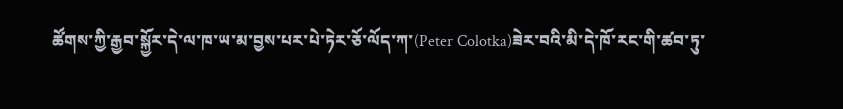ཚོགས་ཀྱི་རྒྱབ་སྐྱོར་དེ་ལ་ཁ་ཡ་མ་བྱས་པར་པེ་ཏེར་ཅོ་ལོད་ཀ་(Peter Colotka)ཟེར་བའི་མི་དེ་ཁོ་རང་གི་ཚབ་ཏུ་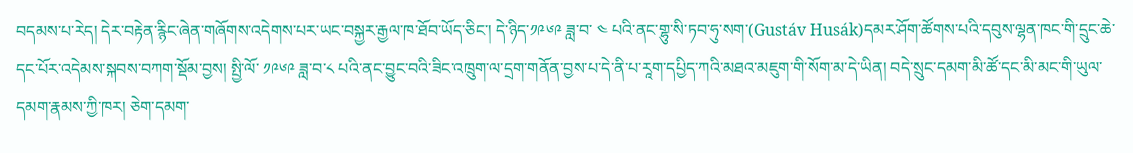བདམས་པ་རེད། དེར་བརྟེན་རྙིང་ཞེན་གཞོགས་འདེགས་པར་ཡང་བསྐྱར་རྒྱལ་ཁ་ཐོབ་ཡོད་ཅིང་། དེ་ཉིད་༡༩༦༩ ཟླ་བ་ ༤ པའི་ནང་གྷུ་སི་ཏབ་ཧུ་སག་(Gustáv Husák)དམར་ཤོག་ཚོགས་པའི་དབུས་ལྷན་ཁང་གི་དྲུང་ཆེ་དང་པོར་འདེམས་སྐབས་བཀག་སྡོམ་བྱས། སྤྱི་ལོ་ ༡༩༦༩ ཟླ་བ་༨ པའི་ནང་བྱུང་བའི་ཟིང་འཁྲུག་ལ་དྲག་གནོན་བྱས་པ་དེ་ནི་པ་རཱག་དཔྱིད་ཀའི་མཐའ་མཇུག་གི་སོག་མ་དེ་ཡིན། བདེ་སྲུང་དམག་མི་ཚོ་དང་མི་མང་གི་ཡུལ་དམག་རྣམས་ཀྱི་ཁར། ཅེག་དམག་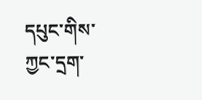དཔུང་གིས་ཀྱང་དྲག་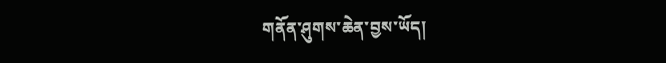གནོན་ཤུགས་ཆེན་བྱས་ཡོད།